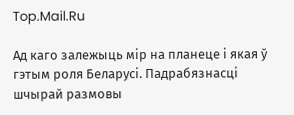Top.Mail.Ru

Ад каго залежыць мір на планеце і якая ў гэтым роля Беларусі. Падрабязнасці шчырай размовы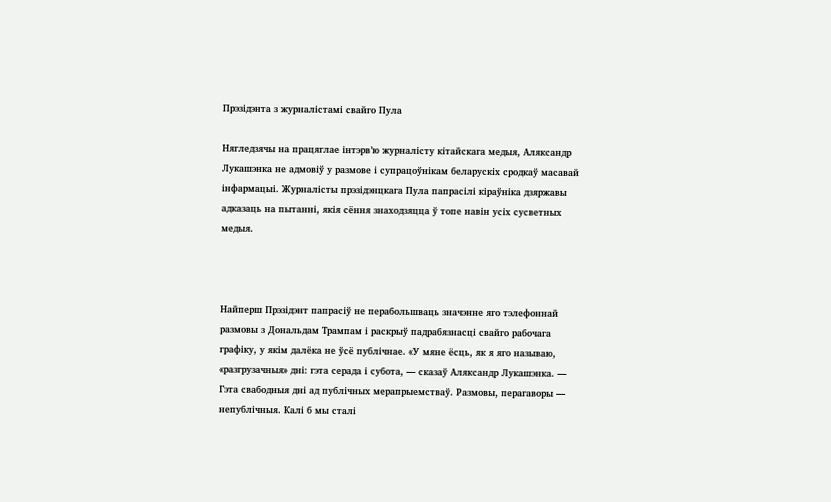Прэзідэнта з журналістамі свайго Пула

Нягледзячы на працяглае інтэрв’ю журналісту кітайскага медыя, Аляксандр Лукашэнка не адмовіў у размове і супрацоўнікам беларускіх сродкаў масавай інфармацыі. Журналісты прэзідэнцкага Пула папрасілі кіраўніка дзяржавы адказаць на пытанні, якія сёння знаходзяцца ў топе навін усіх сусветных медыя.



Найперш Прэзідэнт папрасіў не перабольшваць значэнне яго тэлефоннай размовы з Дональдам Трампам і раскрыў падрабязнасці свайго рабочага графіку, у якім далёка не ўсё публічнае. «У мяне ёсць, як я яго называю, «разгрузачныя» дні: гэта серада і субота, — сказаў Аляксандр Лукашэнка. — Гэта свабодныя дні ад публічных мерапрыемстваў. Размовы, перагаворы — непублічныя. Калі б мы сталі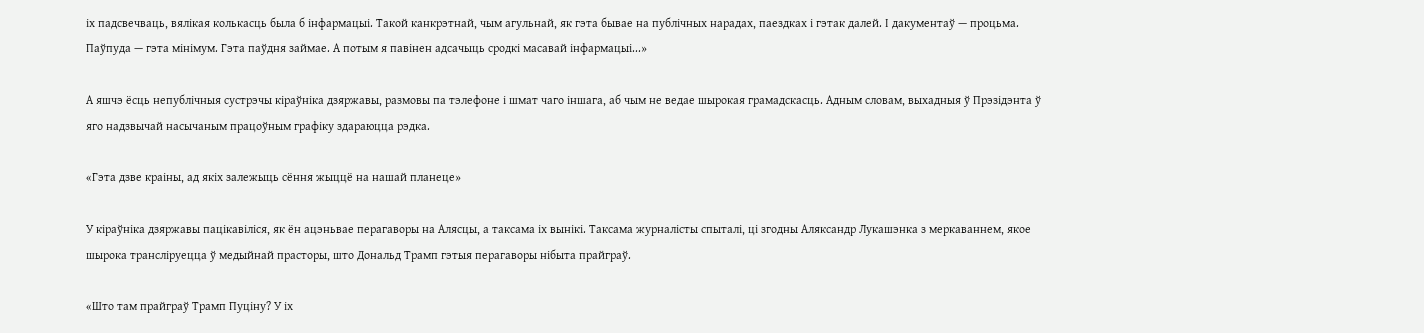іх падсвечваць, вялікая колькасць была б інфармацыі. Такой канкрэтнай, чым агульнай, як гэта бывае на публічных нарадах, паездках і гэтак далей. І дакументаў — процьма. Паўпуда — гэта мінімум. Гэта паўдня займае. А потым я павінен адсачыць сродкі масавай інфармацыі...»

А яшчэ ёсць непублічныя сустрэчы кіраўніка дзяржавы, размовы па тэлефоне і шмат чаго іншага, аб чым не ведае шырокая грамадскасць. Адным словам, выхадныя ў Прэзідэнта ў яго надзвычай насычаным працоўным графіку здараюцца рэдка.

«Гэта дзве краіны, ад якіх залежыць сёння жыццё на нашай планеце»

У кіраўніка дзяржавы пацікавіліся, як ён ацэньвае перагаворы на Алясцы, а таксама іх вынікі. Таксама журналісты спыталі, ці згодны Аляксандр Лукашэнка з меркаваннем, якое шырока трансліруецца ў медыйнай прасторы, што Дональд Трамп гэтыя перагаворы нібыта прайграў.

«Што там прайграў Трамп Пуціну? У іх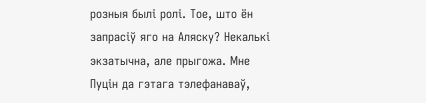розныя былі ролі. Тое, што ён запрасіў яго на Аляску? Некалькі экзатычна, але прыгожа. Мне Пуцін да гэтага тэлефанаваў,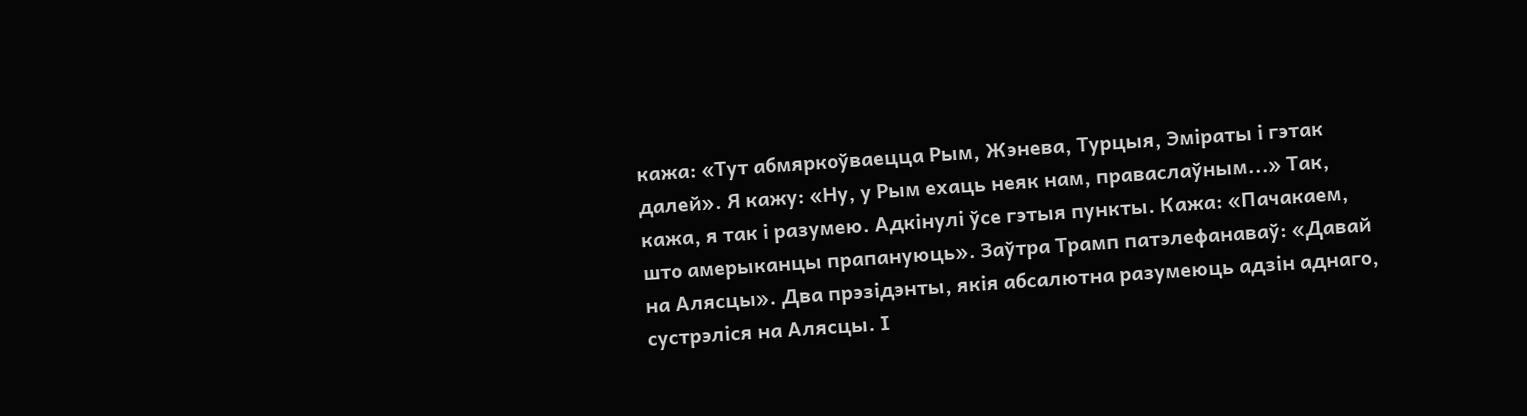кажа: «Тут абмяркоўваецца Рым, Жэнева, Турцыя, Эміраты і гэтак далей». Я кажу: «Ну, у Рым ехаць неяк нам, праваслаўным...» Так, кажа, я так і разумею. Адкінулі ўсе гэтыя пункты. Кажа: «Пачакаем, што амерыканцы прапануюць». Заўтра Трамп патэлефанаваў: «Давай на Алясцы». Два прэзідэнты, якія абсалютна разумеюць адзін аднаго, сустрэліся на Алясцы. І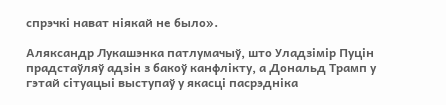спрэчкі нават ніякай не было».

Аляксандр Лукашэнка патлумачыў, што Уладзімір Пуцін прадстаўляў адзін з бакоў канфлікту, а Дональд Трамп у гэтай сітуацыі выступаў у якасці пасрэдніка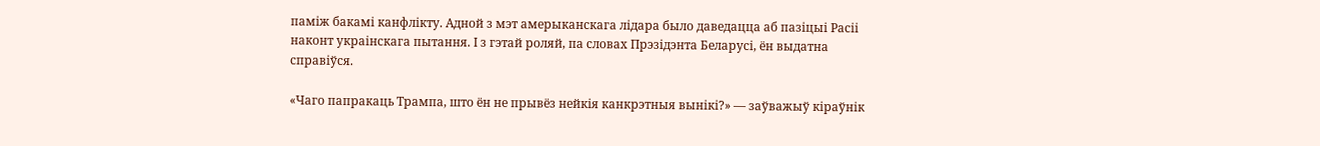паміж бакамі канфлікту. Адной з мэт амерыканскага лідара было даведацца аб пазіцыі Расіі наконт украінскага пытання. І з гэтай роляй, па словах Прэзідэнта Беларусі, ён выдатна справіўся.

«Чаго папракаць Трампа, што ён не прывёз нейкія канкрэтныя вынікі?» — заўважыў кіраўнік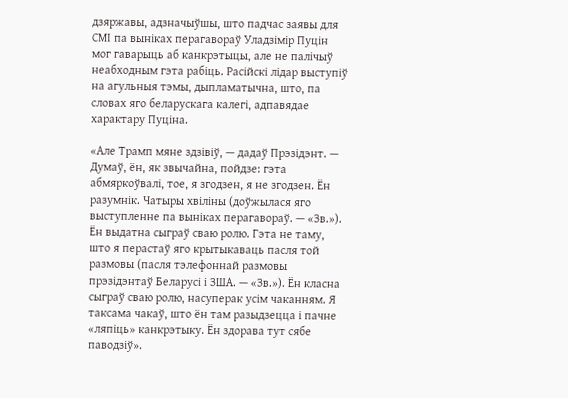дзяржавы, адзначыўшы, што падчас заявы для СМІ па выніках перагавораў Уладзімір Пуцін мог гаварыць аб канкрэтыцы, але не палічыў неабходным гэта рабіць. Расійскі лідар выступіў на агульныя тэмы, дыпламатычна, што, па словах яго беларускага калегі, адпавядае характару Пуціна.

«Але Трамп мяне здзівіў, — дадаў Прэзідэнт. — Думаў, ён, як звычайна, пойдзе: гэта абмяркоўвалі, тое, я згодзен, я не згодзен. Ён разумнік. Чатыры хвіліны (доўжылася яго выступленне па выніках перагавораў. — «Зв.»). Ён выдатна сыграў сваю ролю. Гэта не таму, што я перастаў яго крытыкаваць пасля той размовы (пасля тэлефоннай размовы прэзідэнтаў Беларусі і ЗША. — «Зв.»). Ён класна сыграў сваю ролю, насуперак усім чаканням. Я таксама чакаў, што ён там разыдзецца і пачне «ляпіць» канкрэтыку. Ён здорава тут сябе паводзіў».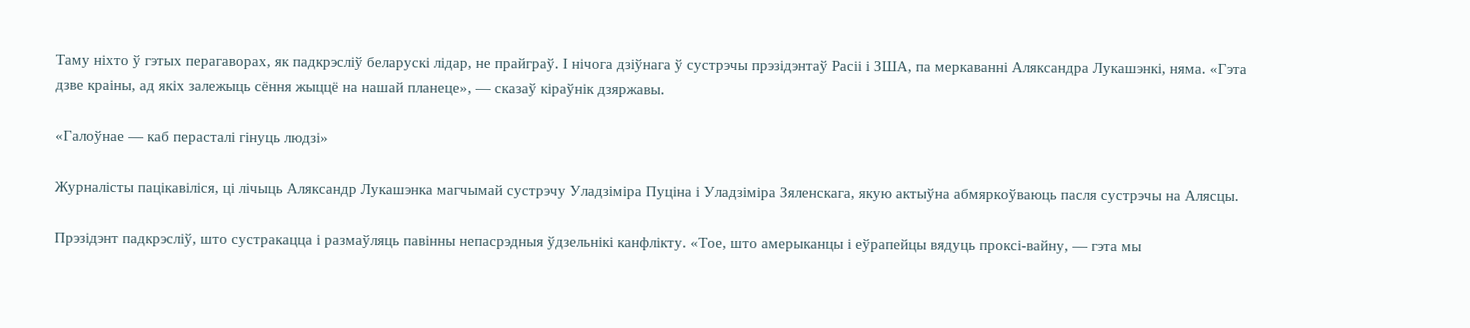Таму ніхто ў гэтых перагаворах, як падкрэсліў беларускі лідар, не прайграў. І нічога дзіўнага ў сустрэчы прэзідэнтаў Расіі і ЗША, па меркаванні Аляксандра Лукашэнкі, няма. «Гэта дзве краіны, ад якіх залежыць сёння жыццё на нашай планеце», — сказаў кіраўнік дзяржавы.

«Галоўнае — каб перасталі гінуць людзі»

Журналісты пацікавіліся, ці лічыць Аляксандр Лукашэнка магчымай сустрэчу Уладзіміра Пуціна і Уладзіміра Зяленскага, якую актыўна абмяркоўваюць пасля сустрэчы на Алясцы.

Прэзідэнт падкрэсліў, што сустракацца і размаўляць павінны непасрэдныя ўдзельнікі канфлікту. «Тое, што амерыканцы і еўрапейцы вядуць проксі-вайну, — гэта мы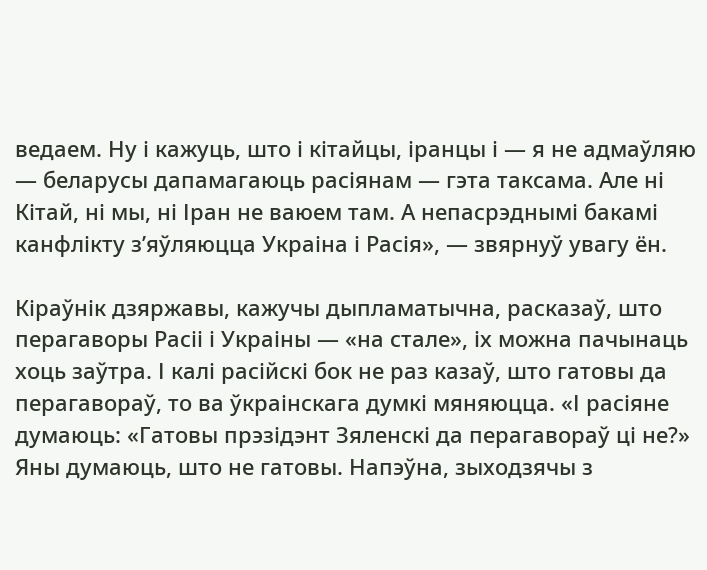ведаем. Ну і кажуць, што і кітайцы, іранцы і — я не адмаўляю — беларусы дапамагаюць расіянам — гэта таксама. Але ні Кітай, ні мы, ні Іран не ваюем там. А непасрэднымі бакамі канфлікту з’яўляюцца Украіна і Расія», — звярнуў увагу ён.

Кіраўнік дзяржавы, кажучы дыпламатычна, расказаў, што перагаворы Расіі і Украіны — «на стале», іх можна пачынаць хоць заўтра. І калі расійскі бок не раз казаў, што гатовы да перагавораў, то ва ўкраінскага думкі мяняюцца. «І расіяне думаюць: «Гатовы прэзідэнт Зяленскі да перагавораў ці не?» Яны думаюць, што не гатовы. Напэўна, зыходзячы з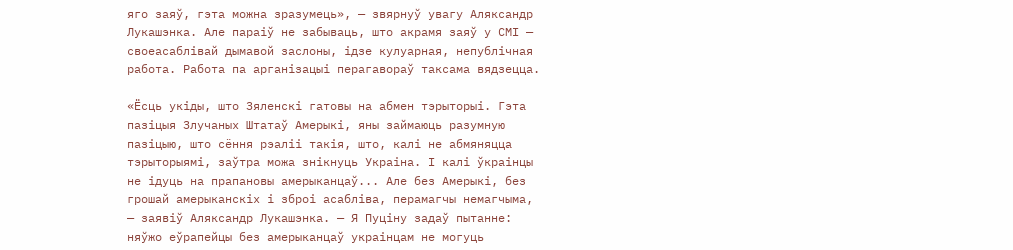яго заяў, гэта можна зразумець», — звярнуў увагу Аляксандр Лукашэнка. Але параіў не забываць, што акрамя заяў у СМІ — своеасаблівай дымавой заслоны, ідзе кулуарная, непублічная работа. Работа па арганізацыі перагавораў таксама вядзецца.

«Ёсць укіды, што Зяленскі гатовы на абмен тэрыторыі. Гэта пазіцыя Злучаных Штатаў Амерыкі, яны займаюць разумную пазіцыю, што сёння рэаліі такія, што, калі не абмяняцца тэрыторыямі, заўтра можа знікнуць Украіна. І калі ўкраінцы не ідуць на прапановы амерыканцаў... Але без Амерыкі, без грошай амерыканскіх і зброі асабліва, перамагчы немагчыма, — заявіў Аляксандр Лукашэнка. — Я Пуціну задаў пытанне: няўжо еўрапейцы без амерыканцаў украінцам не могуць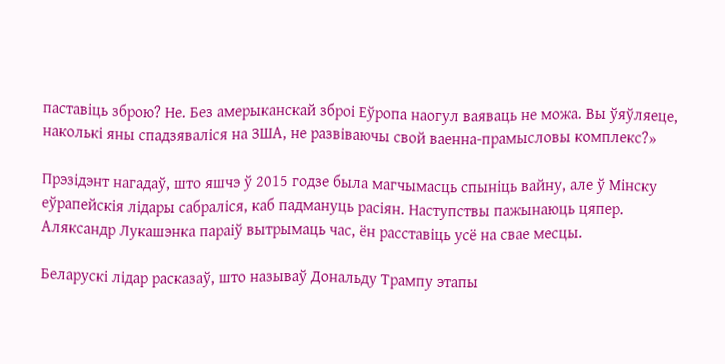паставіць зброю? Не. Без амерыканскай зброі Еўропа наогул ваяваць не можа. Вы ўяўляеце, наколькі яны спадзяваліся на ЗША, не развіваючы свой ваенна-прамысловы комплекс?»

Прэзідэнт нагадаў, што яшчэ ў 2015 годзе была магчымасць спыніць вайну, але ў Мінску еўрапейскія лідары сабраліся, каб падмануць расіян. Наступствы пажынаюць цяпер. Аляксандр Лукашэнка параіў вытрымаць час, ён расставіць усё на свае месцы.

Беларускі лідар расказаў, што называў Дональду Трампу этапы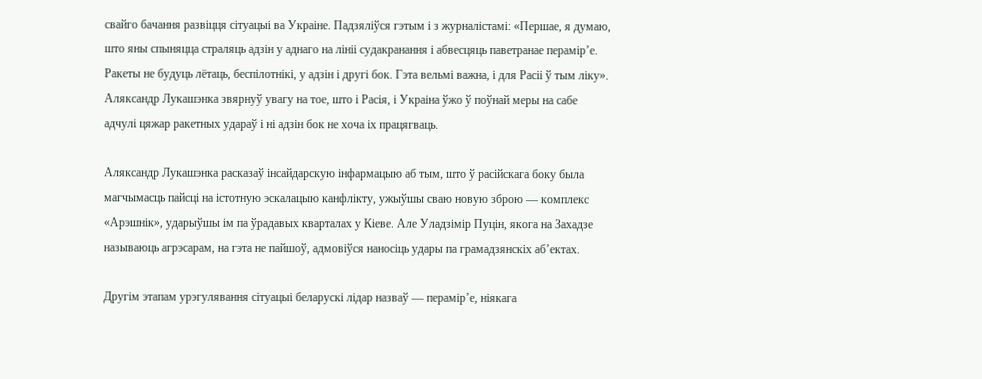свайго бачання развіцця сітуацыі ва Украіне. Падзяліўся гэтым і з журналістамі: «Першае, я думаю, што яны спыняцца страляць адзін у аднаго на лініі судакранання і абвесцяць паветранае перамір’е. Ракеты не будуць лётаць, беспілотнікі, у адзін і другі бок. Гэта вельмі важна, і для Расіі ў тым ліку». Аляксандр Лукашэнка звярнуў увагу на тое, што і Расія, і Украіна ўжо ў поўнай меры на сабе адчулі цяжар ракетных удараў і ні адзін бок не хоча іх працягваць.

Аляксандр Лукашэнка расказаў інсайдарскую інфармацыю аб тым, што ў расійскага боку была магчымасць пайсці на істотную эскалацыю канфлікту, ужыўшы сваю новую зброю — комплекс «Арэшнік», ударыўшы ім па ўрадавых кварталах у Кіеве. Але Уладзімір Пуцін, якога на Захадзе называюць агрэсарам, на гэта не пайшоў, адмовіўся наносіць удары па грамадзянскіх аб’ектах.

Другім этапам урэгулявання сітуацыі беларускі лідар назваў — перамір’е, ніякага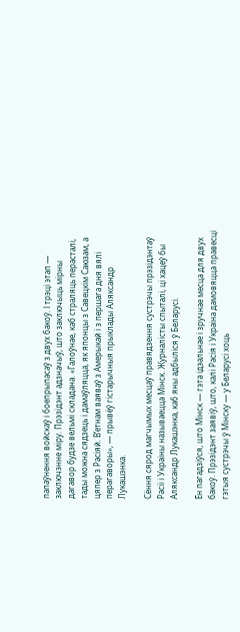папаўнення войскаў і боепрыпасаў з двух бакоў. І трэці этап — заключэнне міру. Прэзідэнт адзначыў, што заключыць мірны дагавор будзе вельмі складана. «Галоўнае, каб страляць перасталі, тады можна сядзець і дамаўляцца, як японцы з Савецкім Саюзам, а цяпер з Расіяй. В’етнам ваяваў з Амерыкай і з першага дня вялі перагаворы», — прывёў гістарычныя прыклады Аляксандр Лукашэнка.

Сёння сярод магчымых месцаў правядзення сустрэчы прэзідэнтаў Расіі і Украіны называецца Мінск. Журналісты спыталі, ці хацеў бы Аляксандр Лукашэнка, каб яны адбыліся ў Беларусі.

Ён пагадзіўся, што Мінск — гэта ідэальнае і зручнае месца для двух бакоў. Прэзідэнт заявіў, што, калі Расія і Украіна дамовяцца правесці гэтыя сустрэчы ў Мінску — у Беларусі хоць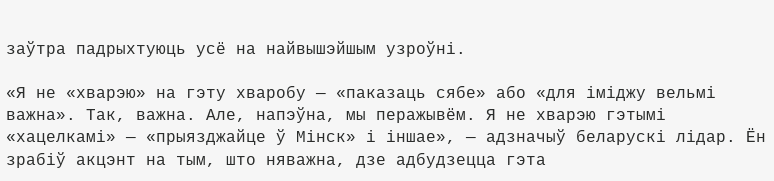заўтра падрыхтуюць усё на найвышэйшым узроўні.

«Я не «хварэю» на гэту хваробу — «паказаць сябе» або «для іміджу вельмі важна». Так, важна. Але, напэўна, мы перажывём. Я не хварэю гэтымі «хацелкамі» — «прыязджайце ў Мінск» і іншае», — адзначыў беларускі лідар. Ён зрабіў акцэнт на тым, што няважна, дзе адбудзецца гэта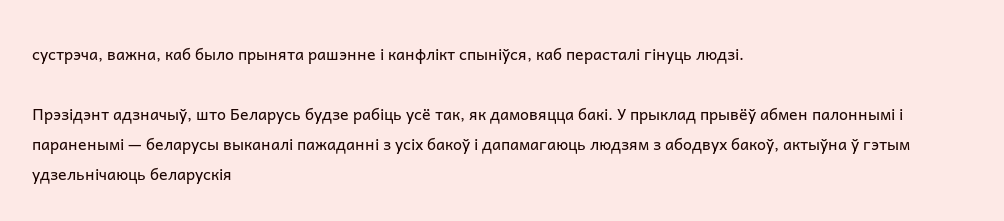сустрэча, важна, каб было прынята рашэнне і канфлікт спыніўся, каб перасталі гінуць людзі.

Прэзідэнт адзначыў, што Беларусь будзе рабіць усё так, як дамовяцца бакі. У прыклад прывёў абмен палоннымі і параненымі — беларусы выканалі пажаданні з усіх бакоў і дапамагаюць людзям з абодвух бакоў, актыўна ў гэтым удзельнічаюць беларускія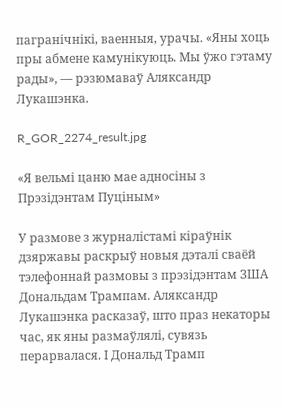пагранічнікі, ваенныя, урачы. «Яны хоць пры абмене камунікуюць. Мы ўжо гэтаму рады», — рэзюмаваў Аляксандр Лукашэнка.

R_GOR_2274_result.jpg

«Я вельмі цаню мае адносіны з Прэзідэнтам Пуціным»

У размове з журналістамі кіраўнік дзяржавы раскрыў новыя дэталі сваёй тэлефоннай размовы з прэзідэнтам ЗША Дональдам Трампам. Аляксандр Лукашэнка расказаў, што праз некаторы час, як яны размаўлялі, сувязь перарвалася. І Дональд Трамп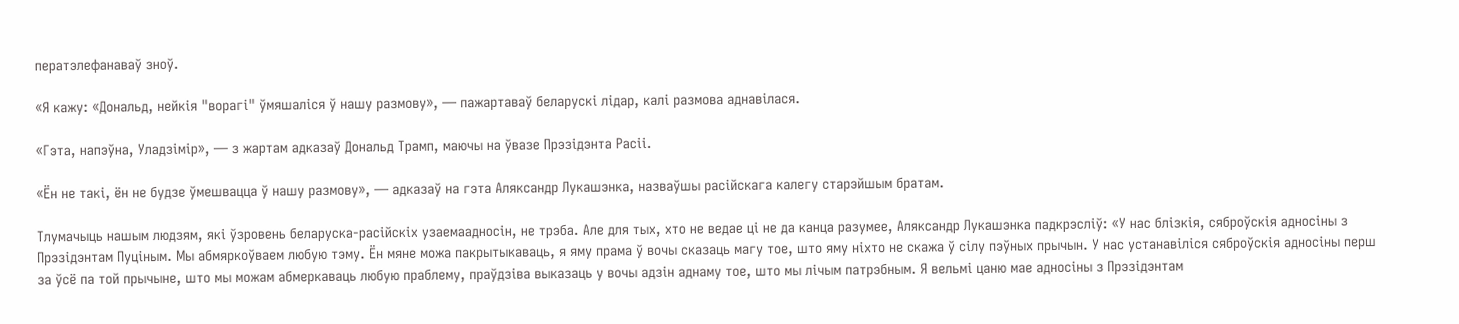ператэлефанаваў зноў.

«Я кажу: «Дональд, нейкія "ворагі" ўмяшаліся ў нашу размову», — пажартаваў беларускі лідар, калі размова аднавілася.

«Гэта, напэўна, Уладзімір», — з жартам адказаў Дональд Трамп, маючы на ўвазе Прэзідэнта Расіі.

«Ён не такі, ён не будзе ўмешвацца ў нашу размову», — адказаў на гэта Аляксандр Лукашэнка, назваўшы расійскага калегу старэйшым братам.

Тлумачыць нашым людзям, які ўзровень беларуска-расійскіх узаемаадносін, не трэба. Але для тых, хто не ведае ці не да канца разумее, Аляксандр Лукашэнка падкрэсліў: «У нас блізкія, сяброўскія адносіны з Прэзідэнтам Пуціным. Мы абмяркоўваем любую тэму. Ён мяне можа пакрытыкаваць, я яму прама ў вочы сказаць магу тое, што яму ніхто не скажа ў сілу пэўных прычын. У нас устанавіліся сяброўскія адносіны перш за ўсё па той прычыне, што мы можам абмеркаваць любую праблему, праўдзіва выказаць у вочы адзін аднаму тое, што мы лічым патрэбным. Я вельмі цаню мае адносіны з Прэзідэнтам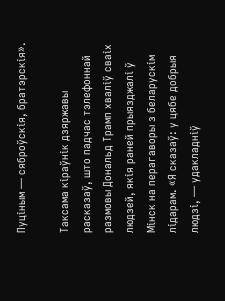Пуціным — сяброўскія, братэрскія».

Таксама кіраўнік дзяржавы расказаў, што падчас тэлефоннай размовы Дональд Трамп хваліў сваіх людзей, якія раней прыязджалі ў Мінск на перагаворы з беларускім лідарам. «Я сказаў: у цябе добрыя людзі, — удакладніў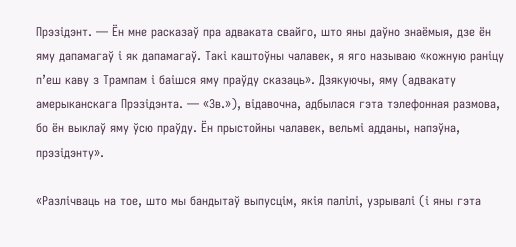Прэзідэнт. — Ён мне расказаў пра адваката свайго, што яны даўно знаёмыя, дзе ён яму дапамагаў і як дапамагаў. Такі каштоўны чалавек, я яго называю «кожную раніцу п’еш каву з Трампам і баішся яму праўду сказаць». Дзякуючы, яму (адвакату амерыканскага Прэзідэнта. — «Зв.»), відавочна, адбылася гэта тэлефонная размова, бо ён выклаў яму ўсю праўду. Ён прыстойны чалавек, вельмі адданы, напэўна, прэзідэнту».

«Разлічваць на тое, што мы бандытаў выпусцім, якія палілі, узрывалі (і яны гэта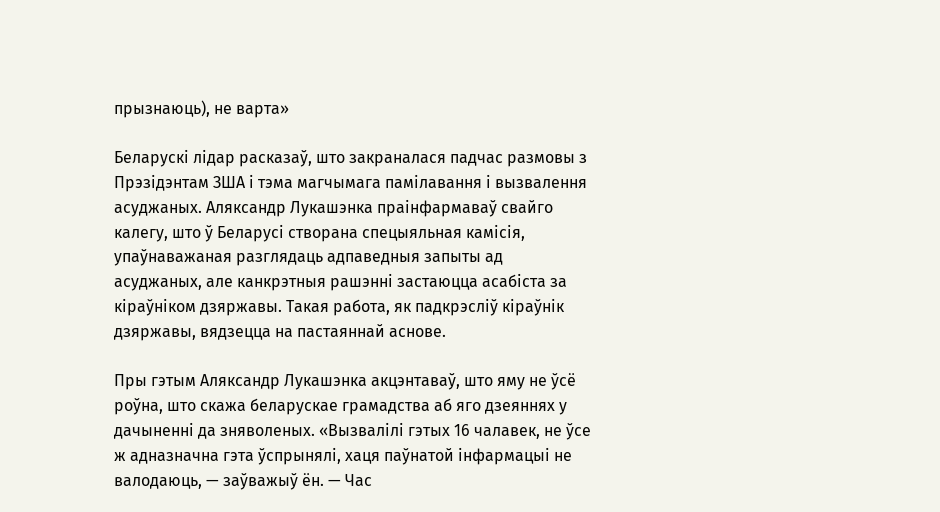прызнаюць), не варта»

Беларускі лідар расказаў, што закраналася падчас размовы з Прэзідэнтам ЗША і тэма магчымага памілавання і вызвалення асуджаных. Аляксандр Лукашэнка праінфармаваў свайго калегу, што ў Беларусі створана спецыяльная камісія, упаўнаважаная разглядаць адпаведныя запыты ад асуджаных, але канкрэтныя рашэнні застаюцца асабіста за кіраўніком дзяржавы. Такая работа, як падкрэсліў кіраўнік дзяржавы, вядзецца на пастаяннай аснове.

Пры гэтым Аляксандр Лукашэнка акцэнтаваў, што яму не ўсё роўна, што скажа беларускае грамадства аб яго дзеяннях у дачыненні да зняволеных. «Вызвалілі гэтых 16 чалавек, не ўсе ж адназначна гэта ўспрынялі, хаця паўнатой інфармацыі не валодаюць, — заўважыў ён. — Час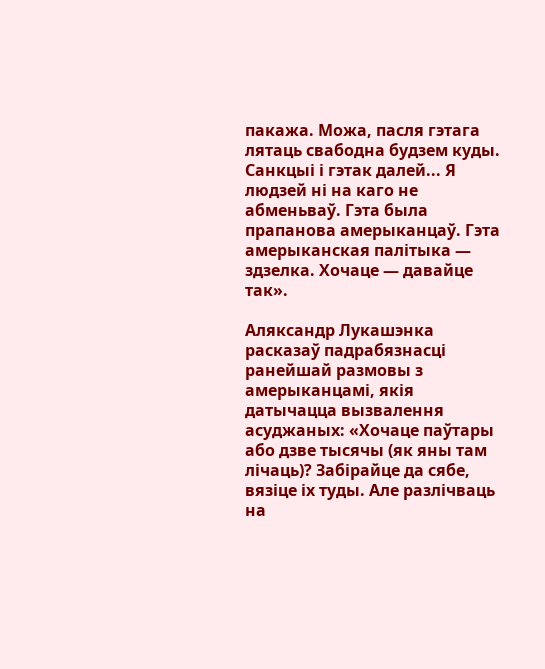пакажа. Можа, пасля гэтага лятаць свабодна будзем куды. Санкцыі і гэтак далей... Я людзей ні на каго не абменьваў. Гэта была прапанова амерыканцаў. Гэта амерыканская палітыка — здзелка. Хочаце — давайце так».

Аляксандр Лукашэнка расказаў падрабязнасці ранейшай размовы з амерыканцамі, якія датычацца вызвалення асуджаных: «Хочаце паўтары або дзве тысячы (як яны там лічаць)? Забірайце да сябе, вязіце іх туды. Але разлічваць на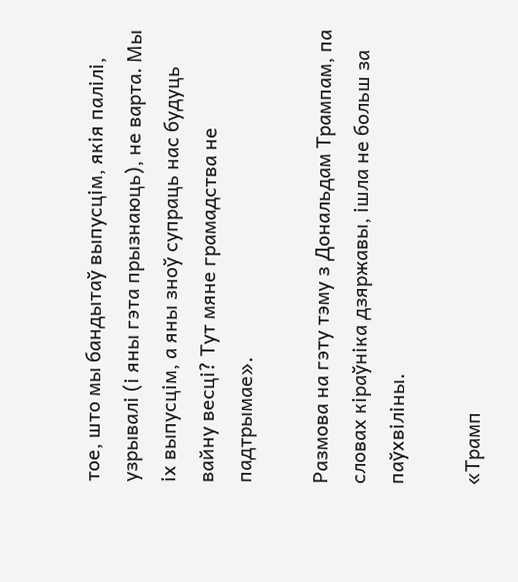тое, што мы бандытаў выпусцім, якія палілі, узрывалі (і яны гэта прызнаюць), не варта. Мы іх выпусцім, а яны зноў супраць нас будуць вайну весці? Тут мяне грамадства не падтрымае».

Размова на гэту тэму з Дональдам Трампам, па словах кіраўніка дзяржавы, ішла не больш за паўхвіліны.

«Трамп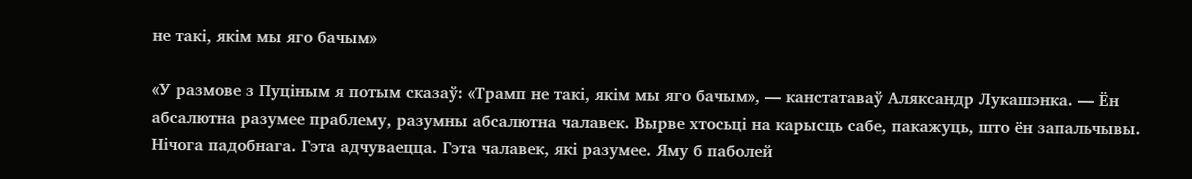не такі, якім мы яго бачым»

«У размове з Пуціным я потым сказаў: «Трамп не такі, якім мы яго бачым», — канстатаваў Аляксандр Лукашэнка. — Ён абсалютна разумее праблему, разумны абсалютна чалавек. Вырве хтосьці на карысць сабе, пакажуць, што ён запальчывы. Нічога падобнага. Гэта адчуваецца. Гэта чалавек, які разумее. Яму б паболей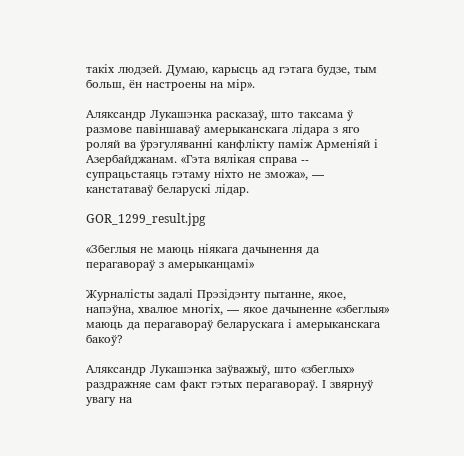такіх людзей. Думаю, карысць ад гэтага будзе, тым больш, ён настроены на мір».

Аляксандр Лукашэнка расказаў, што таксама ў размове павіншаваў амерыканскага лідара з яго роляй ва ўрэгуляванні канфлікту паміж Арменіяй і Азербайджанам. «Гэта вялікая справа -- супрацьстаяць гэтаму ніхто не зможа», — канстатаваў беларускі лідар.

GOR_1299_result.jpg

«Збеглыя не маюць ніякага дачынення да перагавораў з амерыканцамі»

Журналісты задалі Прэзідэнту пытанне, якое, напэўна, хвалюе многіх, — якое дачыненне «збеглыя» маюць да перагавораў беларускага і амерыканскага бакоў?

Аляксандр Лукашэнка заўважыў, што «збеглых» раздражняе сам факт гэтых перагавораў. І звярнуў увагу на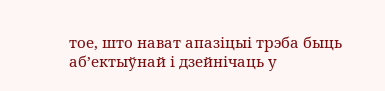тое, што нават апазіцыі трэба быць аб’ектыўнай і дзейнічаць у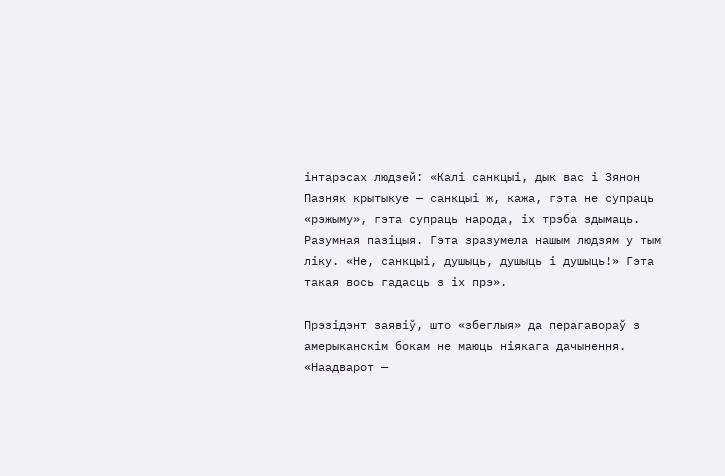інтарэсах людзей: «Калі санкцыі, дык вас і Зянон Пазняк крытыкуе — санкцыі ж, кажа, гэта не супраць «рэжыму», гэта супраць народа, іх трэба здымаць. Разумная пазіцыя. Гэта зразумела нашым людзям у тым ліку. «Не, санкцыі, душыць, душыць і душыць!» Гэта такая вось гадасць з іх прэ».

Прэзідэнт заявіў, што «збеглыя» да перагавораў з амерыканскім бокам не маюць ніякага дачынення. «Наадварот —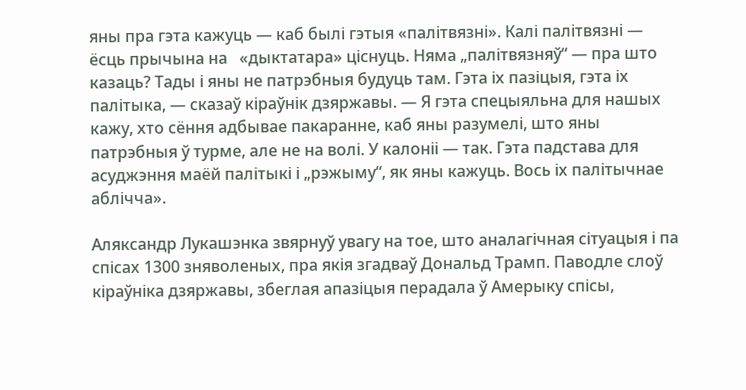яны пра гэта кажуць — каб былі гэтыя «палітвязні». Калі палітвязні — ёсць прычына на   «дыктатара» ціснуць. Няма „палітвязняў“ — пра што казаць? Тады і яны не патрэбныя будуць там. Гэта іх пазіцыя, гэта іх палітыка, — сказаў кіраўнік дзяржавы. — Я гэта спецыяльна для нашых кажу, хто сёння адбывае пакаранне, каб яны разумелі, што яны патрэбныя ў турме, але не на волі. У калоніі — так. Гэта падстава для асуджэння маёй палітыкі і „рэжыму“, як яны кажуць. Вось іх палітычнае аблічча».

Аляксандр Лукашэнка звярнуў увагу на тое, што аналагічная сітуацыя і па спісах 1300 зняволеных, пра якія згадваў Дональд Трамп. Паводле слоў кіраўніка дзяржавы, збеглая апазіцыя перадала ў Амерыку спісы,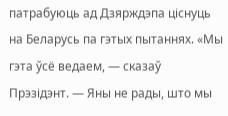патрабуюць ад Дзярждэпа ціснуць на Беларусь па гэтых пытаннях. «Мы гэта ўсё ведаем, — сказаў Прэзідэнт. — Яны не рады, што мы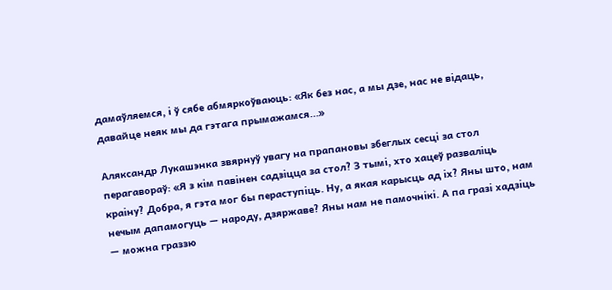дамаўляемся, і ў сябе абмяркоўваюць: «Як без нас, а мы дзе, нас не відаць, давайце неяк мы да гэтага прымажамся...»

Аляксандр Лукашэнка звярнуў увагу на прапановы збеглых сесці за стол перагавораў: «Я з кім павінен садзіцца за стол? З тымі, хто хацеў разваліць краіну? Добра, я гэта мог бы пераступіць. Ну, а якая карысць ад іх? Яны што, нам нечым дапамогуць — народу, дзяржаве? Яны нам не памочнікі. А па гразі хадзіць — можна граззю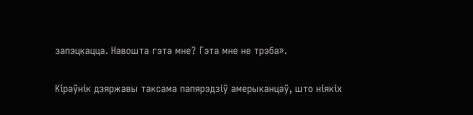запэцкацца. Навошта гэта мне? Гэта мне не трэба».

Кіраўнік дзяржавы таксама папярэдзіў амерыканцаў, што ніякіх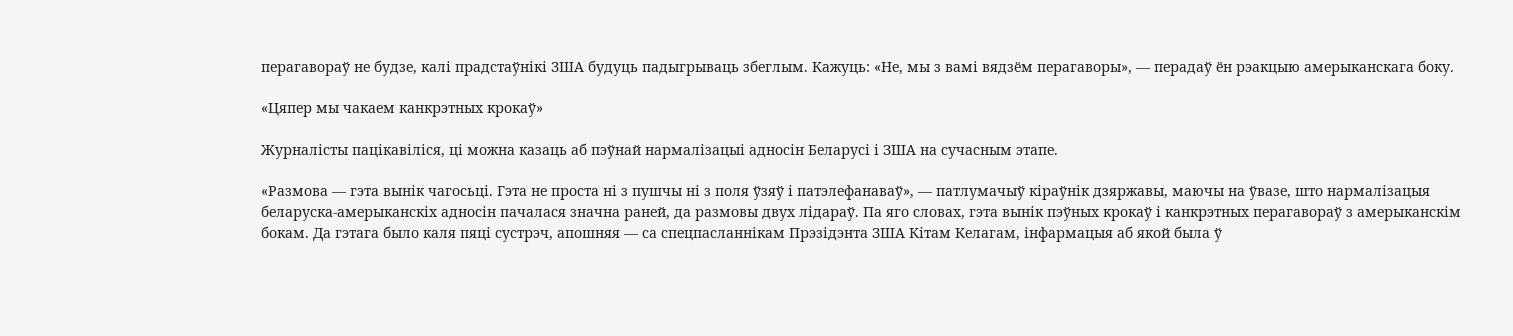перагавораў не будзе, калі прадстаўнікі ЗША будуць падыгрываць збеглым. Кажуць: «Не, мы з вамі вядзём перагаворы», — перадаў ён рэакцыю амерыканскага боку.

«Цяпер мы чакаем канкрэтных крокаў»

Журналісты пацікавіліся, ці можна казаць аб пэўнай нармалізацыі адносін Беларусі і ЗША на сучасным этапе.

«Размова — гэта вынік чагосьці. Гэта не проста ні з пушчы ні з поля ўзяў і патэлефанаваў», — патлумачыў кіраўнік дзяржавы, маючы на ўвазе, што нармалізацыя беларуска-амерыканскіх адносін пачалася значна раней, да размовы двух лідараў. Па яго словах, гэта вынік пэўных крокаў і канкрэтных перагавораў з амерыканскім бокам. Да гэтага было каля пяці сустрэч, апошняя — са спецпасланнікам Прэзідэнта ЗША Кітам Келагам, інфармацыя аб якой была ў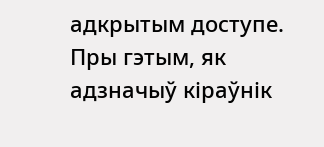адкрытым доступе. Пры гэтым, як адзначыў кіраўнік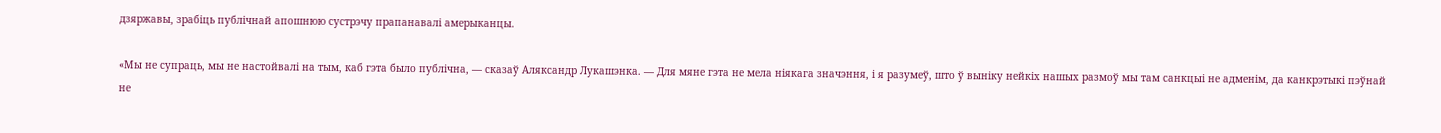дзяржавы, зрабіць публічнай апошнюю сустрэчу прапанавалі амерыканцы.

«Мы не супраць, мы не настойвалі на тым, каб гэта было публічна, — сказаў Аляксандр Лукашэнка. — Для мяне гэта не мела ніякага значэння, і я разумеў, што ў выніку нейкіх нашых размоў мы там санкцыі не адменім, да канкрэтыкі пэўнай не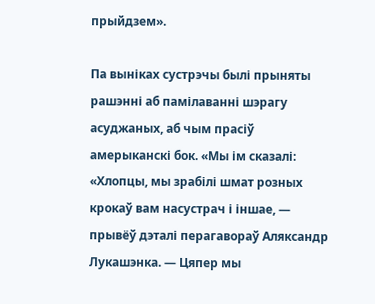прыйдзем».

Па выніках сустрэчы былі прыняты рашэнні аб памілаванні шэрагу асуджаных, аб чым прасіў амерыканскі бок. «Мы ім сказалі: «Хлопцы, мы зрабілі шмат розных крокаў вам насустрач і іншае, — прывёў дэталі перагавораў Аляксандр Лукашэнка. — Цяпер мы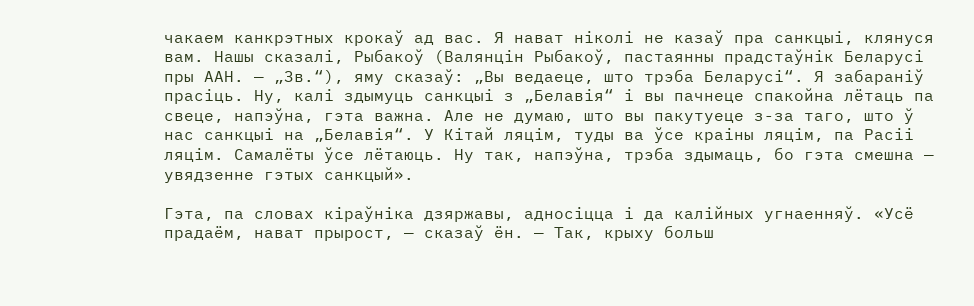чакаем канкрэтных крокаў ад вас. Я нават ніколі не казаў пра санкцыі, клянуся вам. Нашы сказалі, Рыбакоў (Валянцін Рыбакоў, пастаянны прадстаўнік Беларусі пры ААН. — „Зв.“), яму сказаў: „Вы ведаеце, што трэба Беларусі“. Я забараніў прасіць. Ну, калі здымуць санкцыі з „Белавія“ і вы пачнеце спакойна лётаць па свеце, напэўна, гэта важна. Але не думаю, што вы пакутуеце з-за таго, што ў нас санкцыі на „Белавія“. У Кітай ляцім, туды ва ўсе краіны ляцім, па Расіі ляцім. Самалёты ўсе лётаюць. Ну так, напэўна, трэба здымаць, бо гэта смешна — увядзенне гэтых санкцый».

Гэта, па словах кіраўніка дзяржавы, адносіцца і да калійных угнаенняў. «Усё прадаём, нават прырост, — сказаў ён. — Так, крыху больш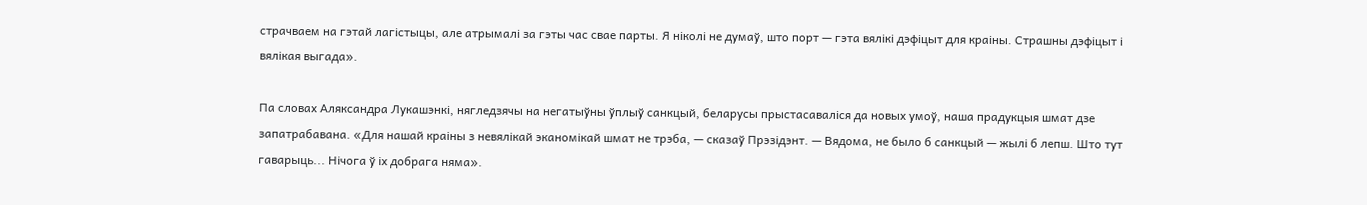страчваем на гэтай лагістыцы, але атрымалі за гэты час свае парты. Я ніколі не думаў, што порт — гэта вялікі дэфіцыт для краіны. Страшны дэфіцыт і вялікая выгада».

Па словах Аляксандра Лукашэнкі, нягледзячы на негатыўны ўплыў санкцый, беларусы прыстасаваліся да новых умоў, наша прадукцыя шмат дзе запатрабавана. «Для нашай краіны з невялікай эканомікай шмат не трэба, — сказаў Прэзідэнт. — Вядома, не было б санкцый — жылі б лепш. Што тут гаварыць... Нічога ў іх добрага няма».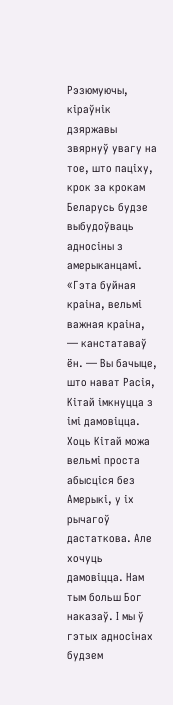Рэзюмуючы, кіраўнік дзяржавы звярнуў увагу на тое, што паціху, крок за крокам Беларусь будзе выбудоўваць адносіны з амерыканцамі. «Гэта буйная краіна, вельмі важная краіна, — канстатаваў ён. — Вы бачыце, што нават Расія, Кітай імкнуцца з імі дамовіцца. Хоць Кітай можа вельмі проста абысціся без Амерыкі, у іх рычагоў дастаткова. Але хочуць дамовіцца. Нам тым больш Бог наказаў. І мы ў гэтых адносінах будзем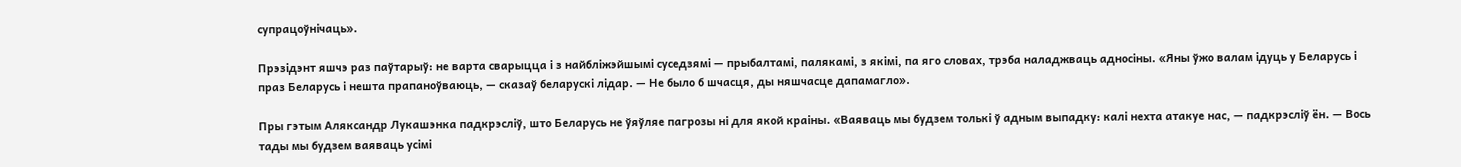супрацоўнічаць».

Прэзідэнт яшчэ раз паўтарыў: не варта сварыцца і з найбліжэйшымі суседзямі — прыбалтамі, палякамі, з якімі, па яго словах, трэба наладжваць адносіны. «Яны ўжо валам ідуць у Беларусь і праз Беларусь і нешта прапаноўваюць, — сказаў беларускі лідар. — Не было б шчасця, ды няшчасце дапамагло».

Пры гэтым Аляксандр Лукашэнка падкрэсліў, што Беларусь не ўяўляе пагрозы ні для якой краіны. «Ваяваць мы будзем толькі ў адным выпадку: калі нехта атакуе нас, — падкрэсліў ён. — Вось тады мы будзем ваяваць усімі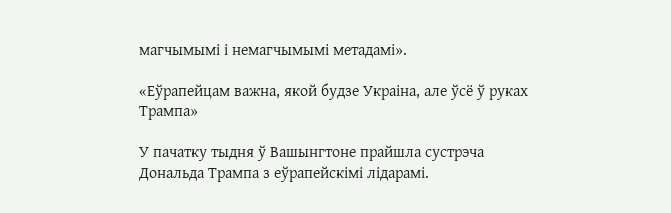магчымымі і немагчымымі метадамі».

«Еўрапейцам важна, якой будзе Украіна, але ўсё ў руках Трампа»

У пачатку тыдня ў Вашынгтоне прайшла сустрэча Дональда Трампа з еўрапейскімі лідарамі.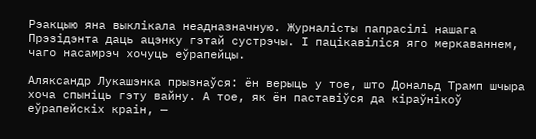Рэакцыю яна выклікала неадназначную. Журналісты папрасілі нашага Прэзідэнта даць ацэнку гэтай сустрэчы. І пацікавіліся яго меркаваннем, чаго насамрэч хочуць еўрапейцы.

Аляксандр Лукашэнка прызнаўся: ён верыць у тое, што Дональд Трамп шчыра хоча спыніць гэту вайну. А тое, як ён паставіўся да кіраўнікоў еўрапейскіх краін, —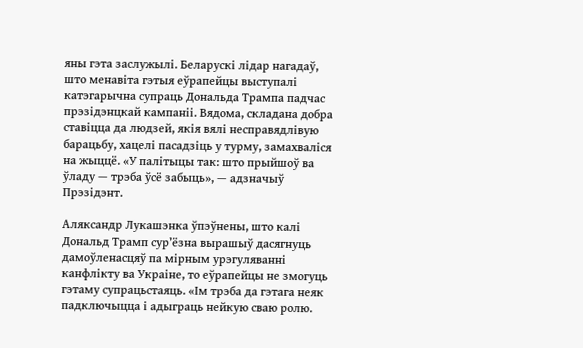яны гэта заслужылі. Беларускі лідар нагадаў, што менавіта гэтыя еўрапейцы выступалі катэгарычна супраць Дональда Трампа падчас прэзідэнцкай кампаніі. Вядома, складана добра ставіцца да людзей, якія вялі несправядлівую барацьбу, хацелі пасадзіць у турму, замахваліся на жыццё. «У палітыцы так: што прыйшоў ва ўладу — трэба ўсё забыць», — адзначыў Прэзідэнт.

Аляксандр Лукашэнка ўпэўнены, што калі Дональд Трамп сур’ёзна вырашыў дасягнуць дамоўленасцяў па мірным урэгуляванні канфлікту ва Украіне, то еўрапейцы не змогуць гэтаму супрацьстаяць. «Ім трэба да гэтага неяк падключыцца і адыграць нейкую сваю ролю.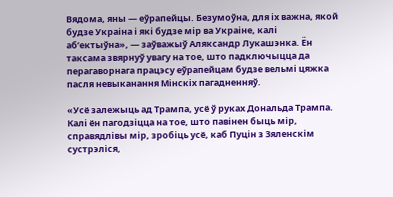Вядома, яны — еўрапейцы. Безумоўна, для іх важна, якой будзе Украіна і які будзе мір ва Украіне, калі аб’ектыўна», — заўважыў Аляксандр Лукашэнка. Ён таксама звярнуў увагу на тое, што падключыцца да перагаворнага працэсу еўрапейцам будзе вельмі цяжка пасля невыканання Мінскіх пагадненняў.

«Усё залежыць ад Трампа, усё ў руках Дональда Трампа. Калі ён пагодзіцца на тое, што павінен быць мір, справядлівы мір, зробіць усё, каб Пуцін з Зяленскім сустрэліся,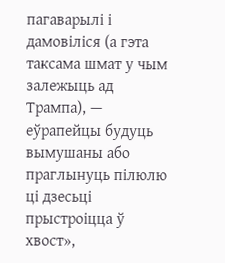пагаварылі і дамовіліся (а гэта таксама шмат у чым залежыць ад Трампа), — еўрапейцы будуць вымушаны або праглынуць пілюлю ці дзесьці прыстроіцца ў хвост»,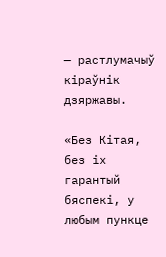— растлумачыў кіраўнік дзяржавы.

«Без Кітая, без іх гарантый бяспекі, у любым пункце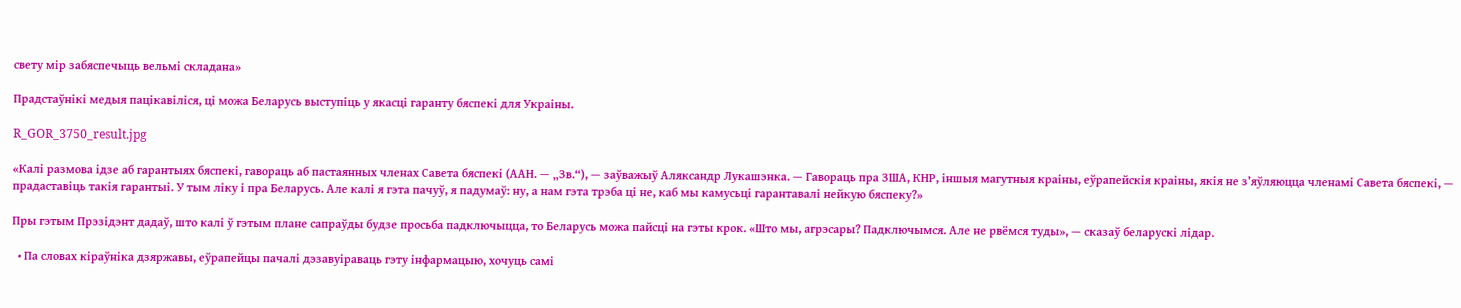свету мір забяспечыць вельмі складана»

Прадстаўнікі медыя пацікавіліся, ці можа Беларусь выступіць у якасці гаранту бяспекі для Украіны.

R_GOR_3750_result.jpg

«Калі размова ідзе аб гарантыях бяспекі, гавораць аб пастаянных членах Савета бяспекі (ААН. — „Зв.“), — заўважыў Аляксандр Лукашэнка. — Гавораць пра ЗША, КНР, іншыя магутныя краіны, еўрапейскія краіны, якія не з’яўляюцца членамі Савета бяспекі, — прадаставіць такія гарантыі. У тым ліку і пра Беларусь. Але калі я гэта пачуў, я падумаў: ну, а нам гэта трэба ці не, каб мы камусьці гарантавалі нейкую бяспеку?»

Пры гэтым Прэзідэнт дадаў, што калі ў гэтым плане сапраўды будзе просьба падключыцца, то Беларусь можа пайсці на гэты крок. «Што мы, агрэсары? Падключымся. Але не рвёмся туды», — сказаў беларускі лідар.

  • Па словах кіраўніка дзяржавы, еўрапейцы пачалі дэзавуіраваць гэту інфармацыю, хочуць самі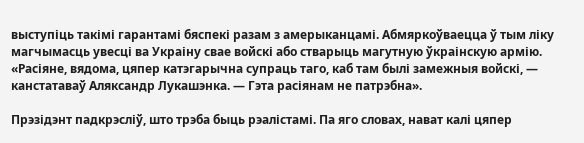выступіць такімі гарантамі бяспекі разам з амерыканцамі. Абмяркоўваецца ў тым ліку магчымасць увесці ва Украіну свае войскі або стварыць магутную ўкраінскую армію. «Расіяне, вядома, цяпер катэгарычна супраць таго, каб там былі замежныя войскі, — канстатаваў Аляксандр Лукашэнка. — Гэта расіянам не патрэбна».

Прэзідэнт падкрэсліў, што трэба быць рэалістамі. Па яго словах, нават калі цяпер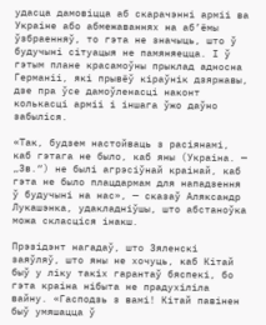удасца дамовіцца аб скарачэнні арміі ва Украіне або абмежаваннях на аб’ёмы ўзбраенняў, то гэта не значыць, што ў будучыні сітуацыя не памяняецца. І ў гэтым плане красамоўны прыклад адносна Германіі, які прывёў кіраўнік дзяржавы, дзе пра ўсе дамоўленасці наконт колькасці арміі і іншага ўжо даўно забыліся.

«Так, будзем настойваць з расіянамі, каб гэтага не было, каб яны (Украіна. — „Зв.“) не былі агрэсіўнай краінай, каб гэта не было плацдармам для нападзення ў будучыні на нас», — сказаў Аляксандр Лукашэнка, удакладніўшы, што абстаноўка можа скласціся інакш.

Прэзідэнт нагадаў, што Зяленскі заяўляў, што яны не хочуць, каб Кітай быў у ліку такіх гарантаў бяспекі, бо гэта краіна нібыта не прадухіліла вайну. «Гасподзь з вамі! Кітай павінен быў умяшацца ў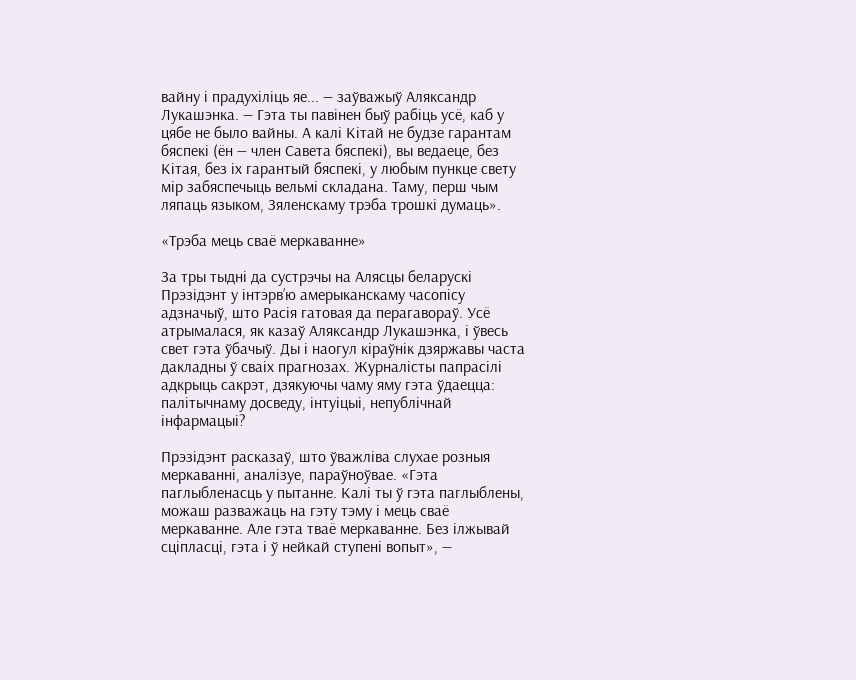вайну і прадухіліць яе... — заўважыў Аляксандр Лукашэнка. — Гэта ты павінен быў рабіць усё, каб у цябе не было вайны. А калі Кітай не будзе гарантам бяспекі (ён — член Савета бяспекі), вы ведаеце, без Кітая, без іх гарантый бяспекі, у любым пункце свету мір забяспечыць вельмі складана. Таму, перш чым ляпаць языком, Зяленскаму трэба трошкі думаць».

«Трэба мець сваё меркаванне»

За тры тыдні да сустрэчы на Алясцы беларускі Прэзідэнт у інтэрв’ю амерыканскаму часопісу адзначыў, што Расія гатовая да перагавораў. Усё атрымалася, як казаў Аляксандр Лукашэнка, і ўвесь свет гэта ўбачыў. Ды і наогул кіраўнік дзяржавы часта дакладны ў сваіх прагнозах. Журналісты папрасілі адкрыць сакрэт, дзякуючы чаму яму гэта ўдаецца: палітычнаму досведу, інтуіцыі, непублічнай інфармацыі?

Прэзідэнт расказаў, што ўважліва слухае розныя меркаванні, аналізуе, параўноўвае. «Гэта паглыбленасць у пытанне. Калі ты ў гэта паглыблены, можаш разважаць на гэту тэму і мець сваё меркаванне. Але гэта тваё меркаванне. Без ілжывай сціпласці, гэта і ў нейкай ступені вопыт», —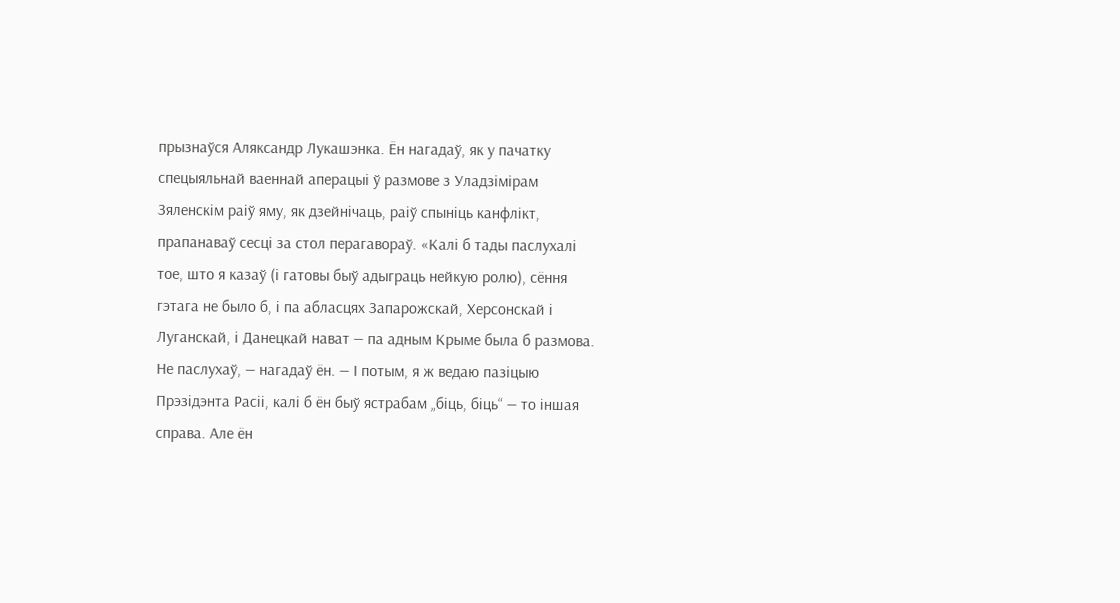прызнаўся Аляксандр Лукашэнка. Ён нагадаў, як у пачатку спецыяльнай ваеннай аперацыі ў размове з Уладзімірам Зяленскім раіў яму, як дзейнічаць, раіў спыніць канфлікт, прапанаваў сесці за стол перагавораў. «Калі б тады паслухалі тое, што я казаў (і гатовы быў адыграць нейкую ролю), сёння гэтага не было б, і па абласцях Запарожскай, Херсонскай і Луганскай, і Данецкай нават — па адным Крыме была б размова. Не паслухаў, — нагадаў ён. — І потым, я ж ведаю пазіцыю Прэзідэнта Расіі, калі б ён быў ястрабам „біць, біць“ — то іншая справа. Але ён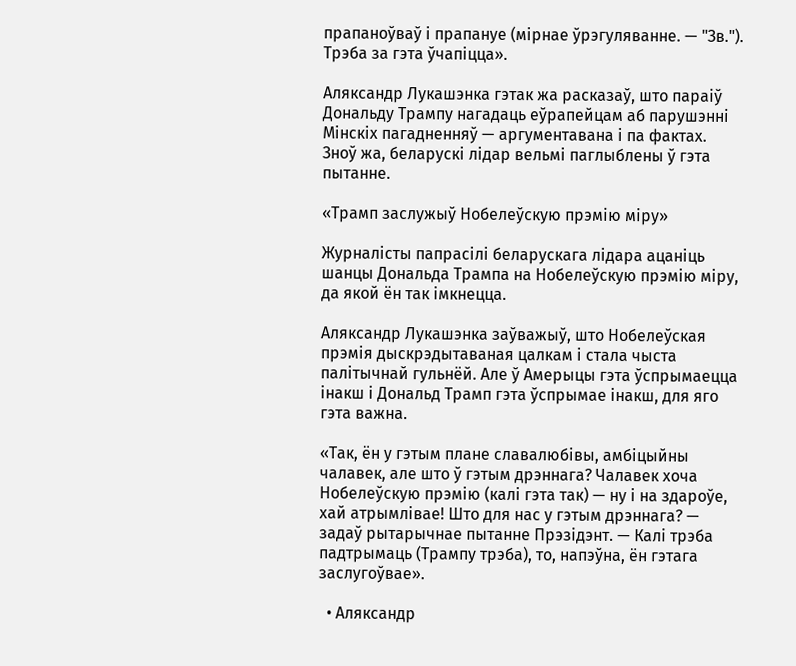прапаноўваў і прапануе (мірнае ўрэгуляванне. — "Зв."). Трэба за гэта ўчапіцца».

Аляксандр Лукашэнка гэтак жа расказаў, што параіў Дональду Трампу нагадаць еўрапейцам аб парушэнні Мінскіх пагадненняў — аргументавана і па фактах. Зноў жа, беларускі лідар вельмі паглыблены ў гэта пытанне.

«Трамп заслужыў Нобелеўскую прэмію міру»

Журналісты папрасілі беларускага лідара ацаніць шанцы Дональда Трампа на Нобелеўскую прэмію міру, да якой ён так імкнецца.

Аляксандр Лукашэнка заўважыў, што Нобелеўская прэмія дыскрэдытаваная цалкам і стала чыста палітычнай гульнёй. Але ў Амерыцы гэта ўспрымаецца інакш і Дональд Трамп гэта ўспрымае інакш, для яго гэта важна.

«Так, ён у гэтым плане славалюбівы, амбіцыйны чалавек, але што ў гэтым дрэннага? Чалавек хоча Нобелеўскую прэмію (калі гэта так) — ну і на здароўе, хай атрымлівае! Што для нас у гэтым дрэннага? — задаў рытарычнае пытанне Прэзідэнт. — Калі трэба падтрымаць (Трампу трэба), то, напэўна, ён гэтага заслугоўвае».

  • Аляксандр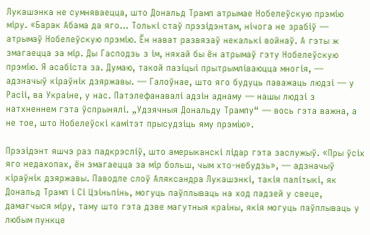Лукашэнка не сумняваецца, што Дональд Трамп атрымае Нобелеўскую прэмію міру. «Барак Абама да яго... Толькі стаў прэзідэнтам, нічога не зрабіў — атрымаў Нобелеўскую прэмію. Ён нават развязаў некалькі войнаў. А гэты ж змагаецца за мір. Ды Гасподзь з ім, няхай бы ён атрымаў гэту Нобелеўскую прэмію. Я асабіста за. Думаю, такой пазіцыі прытрымліваюцца многія, — адзначыў кіраўнік дзяржавы. — Галоўнае, што яго будуць паважаць людзі — у Расіі, ва Украіне, у нас. Патэлефанавалі адзін аднаму — нашы людзі з натхненнем гэта ўспрынялі. „Удзячныя Дональду Трампу“ — вось гэта важна, а не тое, што Нобелеўскі камітэт прысудзіць яму прэмію».

Прэзідэнт яшчэ раз падкрэсліў, што амерыканскі лідар гэта заслужыў. «Пры ўсіх яго недахопах, ён змагаецца за мір больш, чым хто-небудзь», — адзначыў кіраўнік дзяржавы. Паводле слоў Аляксандра Лукашэнкі, такія палітыкі, як Дональд Трамп і Сі Цзіньпінь, могуць паўплываць на ход падзей у свеце, дамагчыся міру, таму што гэта дзве магутныя краіны, якія могуць паўплываць у любым пункце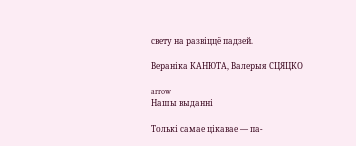свету на развіццё падзей.

Вераніка КАНЮТА, Валерыя СЦЯЦКО

arrow
Нашы выданні

Толькі самае цікавае — па-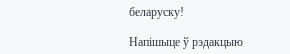беларуску!

Напішыце ў рэдакцыю